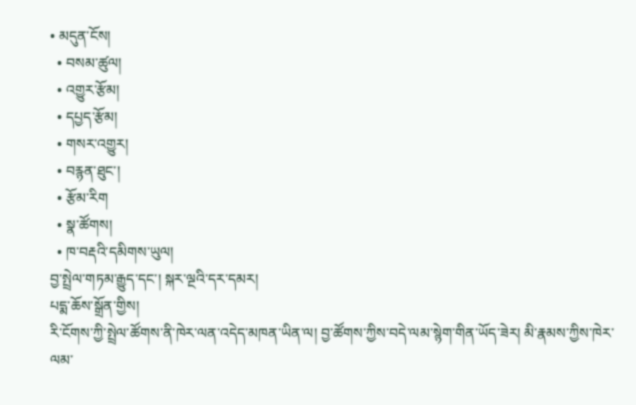• མདུན་ངོས།
  • བསམ་ཚུལ།
  • འགྱུར་རྩོམ།
  • དཔྱད་རྩོམ།
  • གསར་འགྱུར།
  • བརྙན་ཐུང་།
  • རྩོམ་རིག
  • སྣ་ཚོགས།
  • ཁ་བརྡའི་དམིགས་ཡུལ།
བྱ་སྤྲེལ་གཏམ་རྒྱུད་དང་། སྐར་ལྔའི་དར་དམར།
པདྨ་ཆོས་སྒྲོན་གྱིས།
རི་ངོགས་ཀྱི་སྤྲེལ་ཚོགས་ནི་ཁེར་ལན་འདེད་མཁན་ཡིན་ལ། བྱ་ཚོགས་ཀྱིས་བདེ་ལམ་སྙེག་གིན་ཡོད་ཟེར། མི་རྣམས་ཀྱིས་ཁེར་ལམ་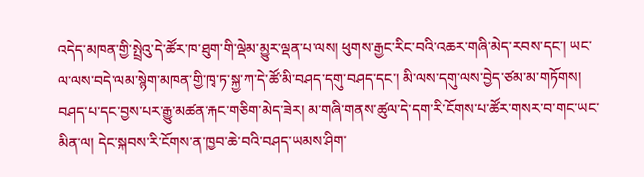འདེད་མཁན་གྱི་སྤྲེའུ་དེ་ཚོར་ཁ་ཐུག་གི་ལྡེམ་མྱུར་ལྡན་པ་ལས། ཕུགས་རྒྱང་རིང་བའི་འཆར་གཞི་མེད་རབས་དང་། ཡང་ལ་ལས་བདེ་ལམ་སྙེག་མཁན་གྱི་ཁྭ་ཏ་སྐྱ་ཀ་དེ་ཚོ་མི་བཤད་དགུ་བཤད་དང་། མི་ལས་དགུ་ལས་བྱེད་ཙམ་མ་གཏོགས། བཤད་པ་དང་བྱས་པར་རྒྱུ་མཚན་རྐང་གཅིག་མེད་ཟེར། མ་གཞི་གནས་ཚུལ་དེ་དག་རི་ངོགས་པ་ཚོར་གསར་བ་གང་ཡང་མིན་ལ། དེང་སྐབས་རི་ངོགས་ན་ཁྱབ་ཆེ་བའི་བཤད་ཡམས་ཤིག་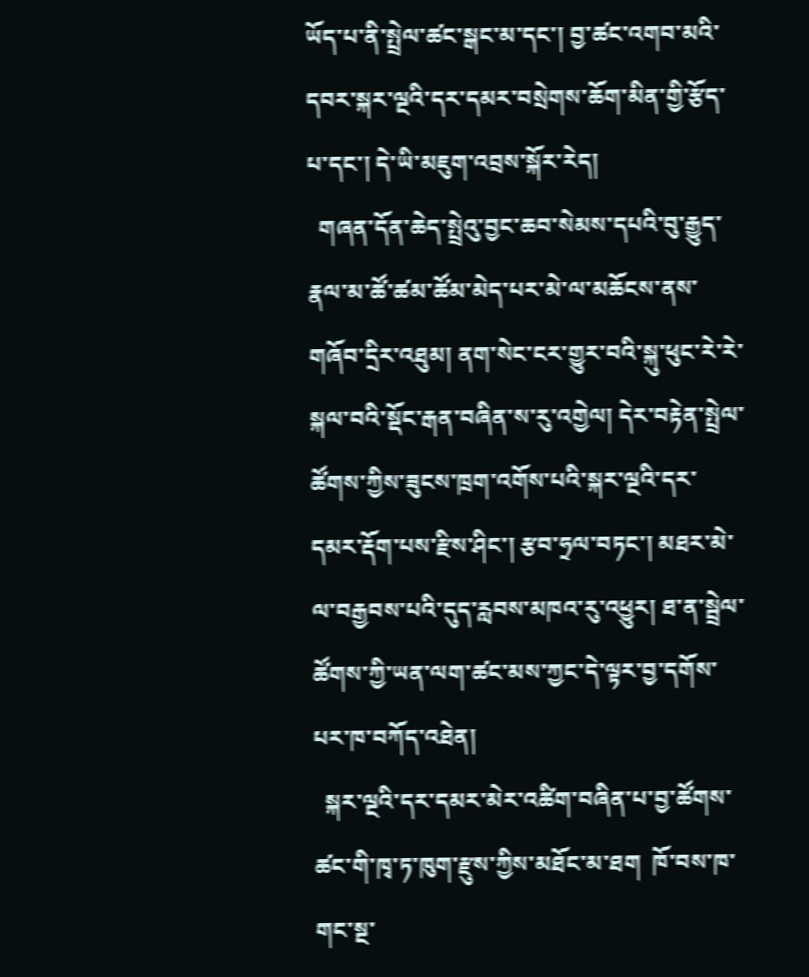ཡོད་པ་ནི་སྤྲེལ་ཚང་སྒང་མ་དང་། བྱ་ཚང་འགབ་མའི་དབར་སྐར་ལྔའི་དར་དམར་བསྲེགས་ཆོག་མིན་གྱི་རྩོད་པ་དང་། དེ་ཡི་མཇུག་འབྲས་སྐོར་རེད།
  གཞན་དོན་ཆེད་སྤྲེའུ་བྱང་ཆབ་སེམས་དཔའི་བུ་རྒྱུད་རྣལ་མ་ཚོ་ཚམ་ཚོམ་མེད་པར་མེ་ལ་མཆོངས་ནས་གཞོབ་དྲིར་འཐུམ། ནག་སེང་ངར་གྱུར་བའི་སྐུ་ཕུང་རེ་རེ་སྐལ་བའི་སྡོང་རྒན་བཞིན་ས་རུ་འགྱེལ། དེར་བརྟེན་སྤྲེལ་ཚོགས་ཀྱིས་ཟུངས་ཁྲག་འགོས་པའི་སྐར་ལྔའི་དར་དམར་རྡོག་པས་རྫིས་ཤིང་། རྩབ་ཧྲལ་བཏང་། མཐར་མེ་ལ་བརྒྱབས་པའི་དུད་རླབས་མཁའ་རུ་འཕྱུར། ཐ་ན་སྦྲེལ་ཚོགས་ཀྱི་ཡན་ལག་ཚང་མས་ཀྱང་དེ་ལྟར་བྱ་དགོས་པར་ཁ་བཀོད་འཐེན།
  སྐར་ལྔའི་དར་དམར་མེར་འཚིག་བཞིན་པ་བྱ་ཚོགས་ཚང་གི་ཁྭ་ཏ་ཁུག་རྫུས་ཀྱིས་མཐོང་མ་ཐག  ཁོ་བས་ཁ་གང་སྔ་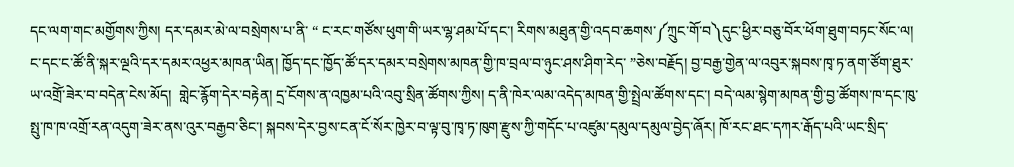དང་ལག་གང་མགྱོགས་ཀྱིས། དར་དམར་མེ་ལ་བསྲེགས་པ་ནི་ “ ང་རང་གཙོས་ཕུག་གི་ཡར་ལྷ་ཤམ་པོ་དང་། རིགས་མཐུན་གྱི་འདབ་ཆགས་༼ཀྲུང་གོ་བ༽དུང་ཕྱིར་བཅུ་བོར་ཕོག་ཐུག་བཏང་སོང་ལ། ང་དང་ང་ཚོ་ནི་སྐར་ལྔའི་དར་དམར་འཕྱར་མཁན་ཡིན། ཁྱོད་དང་ཁྱོད་ཚོ་དར་དམར་བསྲེགས་མཁན་གྱི་ཁ་བྲལ་བ་ཉུང་ཤས་ཤིག་རེད་ ”ཅེས་བརྗོད། བྱ་བརྒྱ་གྱེན་ལ་འབུར་སྐབས་ཁྭ་ཏ་ནག་ཙོག་ཐུར་ཡ་འགྲོེ་ཟེར་བ་བདེན་ངེས་མོད།  གླེང་རྙོག་དེར་བརྟེན། དྲ་ངོགས་ན་འཁྱམ་པའི་འབུ་སྲིན་ཚོགས་ཀྱིས། ད་ནི་ཁེར་ལམ་འདེད་མཁན་གྱི་སྤྲེལ་ཚོགས་དང་། བདེ་ལམ་སྙེག་མཁན་གྱི་བྱ་ཚོགས་ཁ་དང་ཁུ་སྤུ་ཁ་ཁ་འགྲོ་རན་འདུག་ཟེར་ནས་འུར་བརྒྱབ་ཅིང་། སྐབས་དེར་བྱས་ངན་ངོ་སོར་ཁྱེར་བ་ལྟ་བུ་ཁྭ་ཏ་ཁུག་རྫུས་ཀྱི་གདོང་པ་འཛུམ་དམུལ་དམུལ་བྱེད་ཞོར། ཁོ་རང་ཐང་དཀར་རྒོད་པའི་ཡང་སྲིད་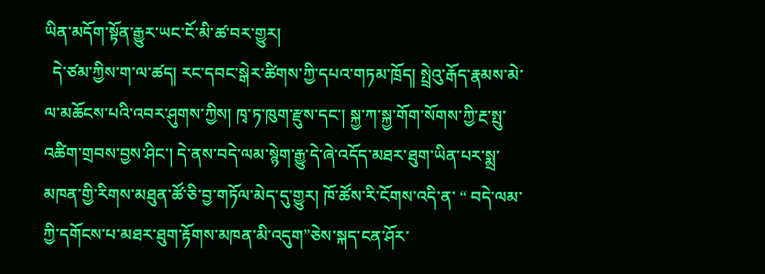ཡིན་མདོག་སྟོན་རྒྱུར་ཡང་ངོ་མི་ཚ་བར་གྱུར།
  དེ་ཙམ་ཀྱིས་ག་ལ་ཚད། རང་དབང་སྒེར་ཚིགས་ཀྱི་དཔའ་གཏམ་ཁྲོད། སྤྲེའུ་རྒོད་རྣམས་མེ་ལ་མཆོངས་པའི་འབར་ཤུགས་ཀྱིས། ཁྭ་ཏ་ཁུག་རྫུས་དང་། སྐྱ་ཀ་སྐྱ་གོག་སོགས་ཀྱི་རྔ་སྤུ་འཚིག་གྲབས་བྱས་ཤིང་། དེ་ནས་བདེ་ལམ་སྙེག་རྒྱུ་དེ་ཞེ་འདོད་མཐར་ཐུག་ཡིན་པར་སྨྲ་མཁན་གྱི་རིགས་མཐུན་ཚོ་ཅི་བྱ་གཏོལ་མེད་དུ་གྱུར། ཁོ་ཚོས་རི་ངོགས་འདི་ན་ “ བདེ་ལམ་ཀྱི་དགོངས་པ་མཐར་ཐུག་རྟོགས་མཁན་མི་འདུག”ཅེས་སྐད་ངན་ཤོར་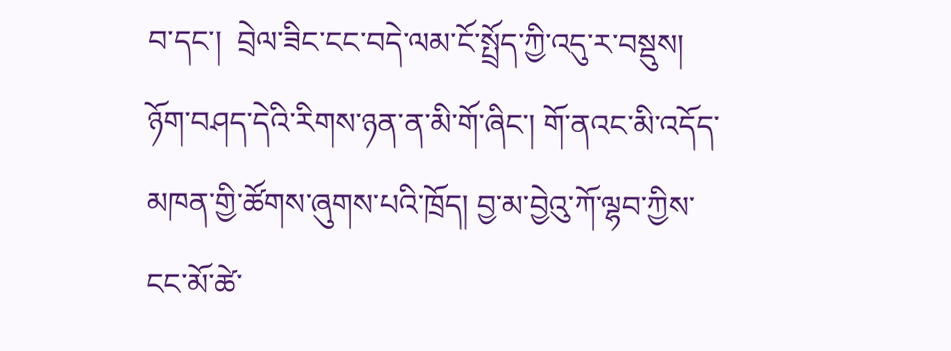བ་དང་།  བྲེལ་ཟིང་ངང་བདེ་ལམ་ངོ་སྤྲོད་ཀྱི་འདུ་ར་བསྡུས།
ཉོག་བཤད་དེའི་རིགས་ཉན་ན་མི་གོ་ཞིང་། གོ་ནའང་མི་འདོད་མཁན་གྱི་ཚོགས་ཞུགས་པའི་ཁྲོད། བྱ་མ་བྱེའུ་ཀོ་ལྷབ་ཀྱིས་ངང་མོ་ཚེ་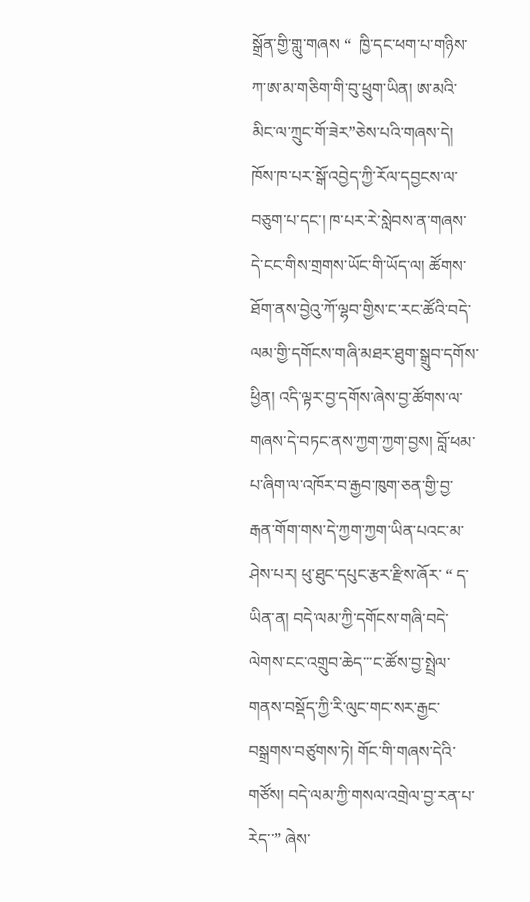སྒྲོན་གྱི་གླུ་གཞས “  ཁྱི་དང་ཕག་པ་གཉིས་ཀ་ཨ་མ་གཅིག་གི་བུ་ཕྲུག་ཡིན། ཨ་མའི་མིང་ལ་ཀྲུང་གོ་ཟེར”ཅེས་པའི་གཞས་དེ། ཁོས་ཁ་པར་སྒོ་འབྱེད་ཀྱི་རོལ་དབྱངས་ལ་བཅུག་པ་དང་། ཁ་པར་རེ་སླེབས་ན་གཞས་དེ་ངང་གིས་གྲགས་ཡོང་གི་ཡོད་ལ། ཚོགས་ཐོག་ནས་བྱེའུ་ཀོ་ལྷབ་གྱིས་ང་རང་ཚོའི་བདེ་ལམ་གྱི་དགོངས་གཞི་མཐར་ཐུག་སྒྲུབ་དགོས་ཕྱིན། འདི་ལྟར་བྱ་དགོས་ཞེས་བྱ་ཚོགས་ལ་གཞས་དེ་བཏང་ནས་ཀྱག་ཀྱག་བྱས། བློ་ཕམ་པ་ཞིག་ལ་འཁོར་བ་རྒྱབ་ཁུག་ཅན་གྱི་བྱ་རྒན་གོག་གས་དེ་ཀྱག་ཀྱག་ཡིན་པའང་མ་ཤེས་པར། ཕུ་ཐུང་དཔུང་རྩར་རྫིས་ཞོར་ “ ད་ཡིན་ན། བདེ་ལམ་ཀྱི་དགོངས་གཞི་བདེ་ལེགས་ངང་འགྲུབ་ཆེད་་་ང་ཚོས་བྱ་སྤྲེལ་གནས་བསྡོད་ཀྱི་རི་ལུང་གང་སར་རྒྱང་བསྒྲགས་བཙུགས་ཏེ། གོང་གི་གཞས་དེའི་གཙོས། བདེ་ལམ་ཀྱི་གསལ་འགྲེལ་བྱ་རན་པ་རེད་་” ཞེས་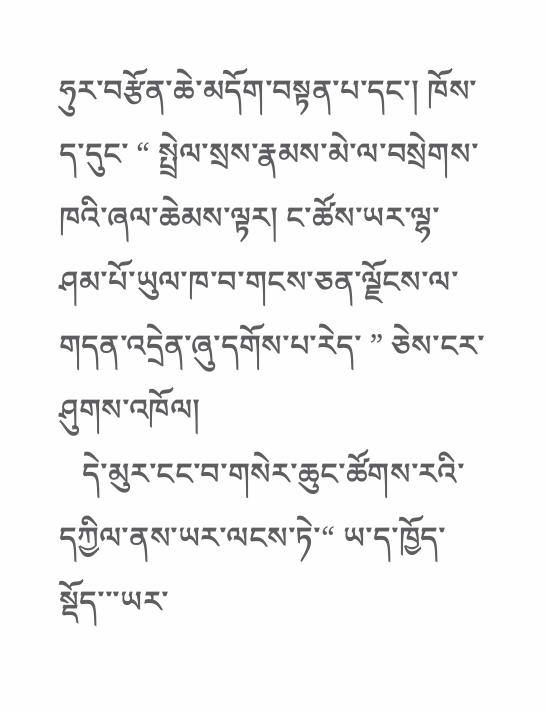ཧུར་བརྩོན་ཆེ་མདོག་བསྟན་པ་དང་། ཁོས་ད་དུང་ “ སྤྲེལ་སྲས་རྣམས་མེ་ལ་བསྲེགས་ཁའི་ཞལ་ཆེམས་ལྟར། ང་ཚོས་ཡར་ལྷ་ཤམ་པོ་ཡུལ་ཁ་བ་གངས་ཅན་ལྗོངས་ལ་གདན་འདྲེན་ཞུ་དགོས་པ་རེད་ ” ཅེས་ངར་ཤུགས་འཁོལ།
   དེ་མུར་ངང་བ་གསེར་ཆུང་ཚོགས་རའི་དཀྱིལ་ནས་ཡར་ལངས་ཏེ་“ ཡ་ད་ཁྱོད་སྡོད་་་ཡར་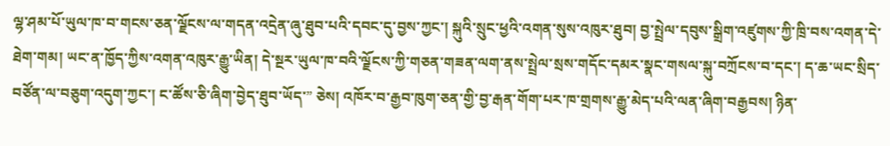ལྷ་ཤམ་པོ་ཡུལ་ཁ་བ་གངས་ཅན་ལྗོངས་ལ་གདན་འདྲེན་ཞུ་ཐུབ་པའི་དབང་དུ་བྱས་ཀྱང་། སྐུའི་སྲུང་ཕྱའི་འགན་སུས་འཁུར་ཐུབ། བྱ་སྤྲེལ་དབུས་སྒྲིག་འཛུགས་ཀྱི་ཁྲི་བས་འགན་དེ་ཐེག་གམ། ཡང་ན་ཁྱོད་ཀྱིས་འགན་འཁུར་རྒྱུ་ཡིན། དེ་སྔར་ཡུལ་ཁ་བའི་ལྗོངས་ཀྱི་གཅན་གཟན་ལག་ནས་སྤྲེལ་སྲས་གདོང་དམར་སྣང་གསལ་སྐུ་བཀྲོངས་བ་དང་། ད་ཆ་ཡང་སྲིད་བཙོན་ལ་བཅུག་འདུག་ཀྱང་། ང་ཚོས་ཅི་ཞིག་བྱེད་ཐུབ་ཡོད་” ཅེས། འཁོར་བ་རྒྱབ་ཁུག་ཅན་གྱི་བྱ་རྒན་གོག་པར་ཁ་གྲགས་རྒྱུ་མེད་པའི་ལན་ཞིག་བརྒྱབས། ཉིན་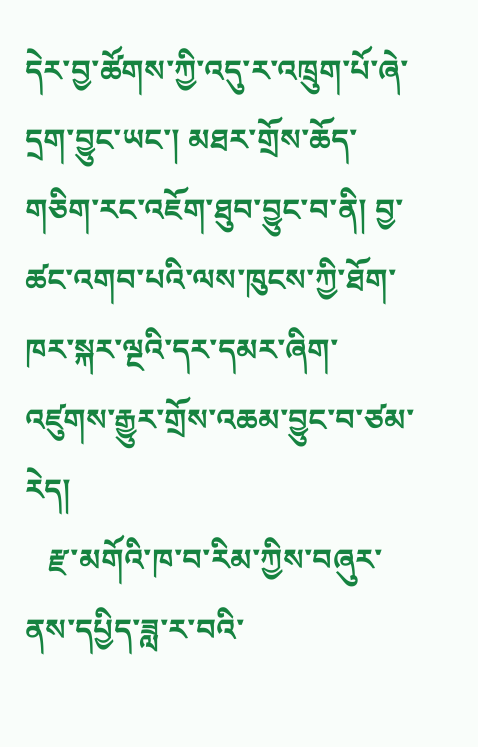དེར་བྱ་ཚོགས་ཀྱི་འདུ་ར་འཁྲུག་པོ་ཞེ་དྲག་བྱུང་ཡང་། མཐར་གྲོས་ཆོད་གཅིག་རང་འཇོག་ཐུབ་བྱུང་བ་ནི། བྱ་ཚང་འགབ་པའི་ལས་ཁུངས་ཀྱི་ཐོག་ཁར་སྐར་ལྔའི་དར་དམར་ཞིག་འཛུགས་རྒྱུར་གྲོས་འཆམ་བྱུང་བ་ཙམ་རེད།
   རྫ་མགོའི་ཁ་བ་རིམ་ཀྱིས་བཞུར་ནས་དཔྱིད་ཟླ་ར་བའི་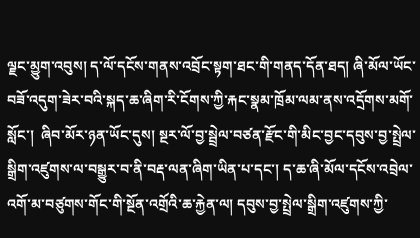ལྗང་མྱུག་འབུས། ད་ལོ་དངོས་གནས་འབྲོང་སྟག་ཐང་གི་གནད་དོན་ཐད། ཞི་མོལ་ཡོང་བཟོ་འདུག་ཟེར་བའི་སྐད་ཆ་ཞིག་རི་ངོགས་ཀྱི་རྐང་སྣམ་ཁྲོམ་ལམ་ནས་འདྲོགས་མགོ་སློང་།  ཞིབ་མོར་ཉན་ཡོང་དུས། སྔར་ལོ་བྱ་སྦྲེལ་བཙན་རྫོང་གི་མིང་བྱང་དབུས་བྱ་སྤྲེལ་སྒྲིག་འཛུགས་ལ་བསྒྱུར་བ་ནི་བརྡ་ལན་ཞིག་ཡིན་པ་དང་། ད་ཆ་ཞི་མོལ་དངོས་འབྲེལ་འགོ་མ་བཙུགས་གོང་གི་སྔོན་འགྲོའི་ཆ་རྐྱེན་ལ། དབུས་བྱ་སྤྲེལ་སྒྲིག་འཛུགས་ཀྱི་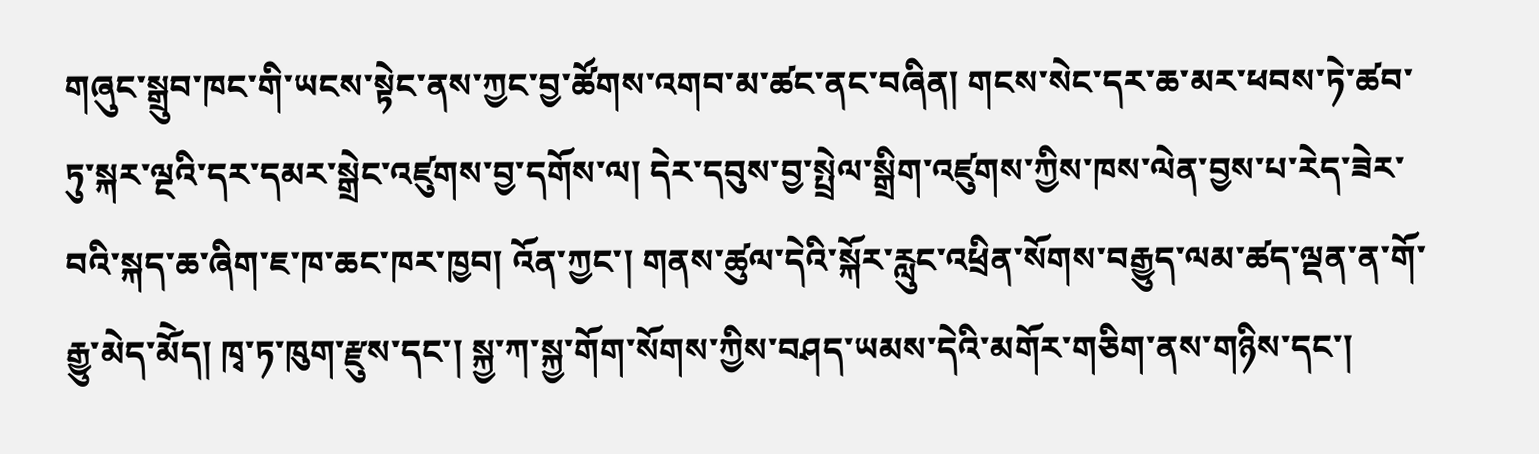གཞུང་སྒྲུབ་ཁང་གི་ཡངས་སྟེང་ནས་ཀྱང་བྱ་ཚོགས་འགབ་མ་ཚང་ནང་བཞིན། གངས་སེང་དར་ཆ་མར་ཕབས་ཏེ་ཚབ་ཏུ་སྐར་ལྔའི་དར་དམར་སྒྲེང་འཛུགས་བྱ་དགོས་ལ། དེར་དབུས་བྱ་སྤྲེལ་སྒྲིག་འཛུགས་ཀྱིས་ཁས་ལེན་བྱས་པ་རེད་ཟེར་བའི་སྐད་ཆ་ཞིག་ཇ་ཁ་ཆང་ཁར་ཁྱབ། འོན་ཀྱང་། གནས་ཚུལ་དེའི་སྐོར་རླུང་འཕྲིན་སོགས་བརྒྱུད་ལམ་ཚད་ལྡན་ན་གོ་རྒྱུ་མེད་མོེད། ཁྭ་ཏ་ཁུག་རྫུས་དང་། སྐྱ་ཀ་སྐྱ་གོག་སོགས་ཀྱིས་བཤད་ཡམས་དེའི་མགོར་གཅིག་ནས་གཉིས་དང་།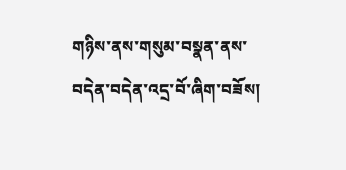གཉིས་ནས་གསུམ་བསྣན་ནས་བདེན་བདེན་འདྲ་བོ་ཞིག་བཟོས།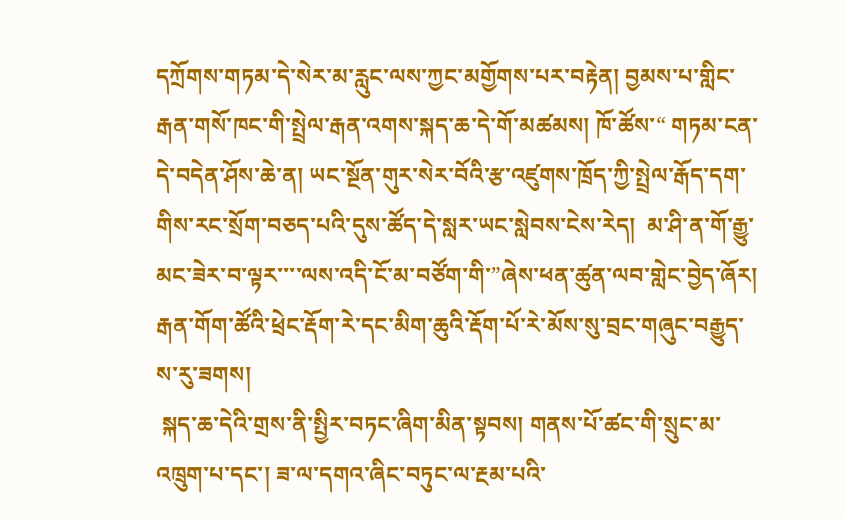དཀྲོགས་གཏམ་དེ་སེར་མ་རླུང་ལས་ཀྱང་མགྱོགས་པར་བརྟེན། བྱམས་པ་གླིང་རྒན་གསོ་ཁང་གི་སྤྲེལ་རྒན་འགས་སྐད་ཆ་དེ་གོ་མཚམས། ཁོ་ཚོས་“ གཏམ་ངན་དེ་བདེན་ཤོས་ཆེ་ན། ཡང་སྔོན་གུར་སེར་བོའི་རྩ་འཛུགས་ཁྲོད་ཀྱི་སྤྲེལ་རྒོད་དག་གིས་རང་སྲོག་བཅད་པའི་དུས་ཚོད་དེ་སླར་ཡང་སླེབས་ངེས་རེད།  མ་ཤི་ན་གོ་རྒྱུ་མང་ཟེར་བ་ལྟར་་་་ལས་འདི་ངོ་མ་བཙོག་གི་”ཞེས་ཕན་ཚུན་ལབ་གླེང་བྱེད་ཞོར། རྒན་གོག་ཚོའི་ཕྲེང་རྡོག་རེ་དང་མིག་ཆུའི་རྡོག་པོ་རེ་མོས་སུ་བྲང་གཞུང་བརྒྱུད་ས་རུ་ཟགས།
 སྐད་ཆ་དེའི་གྲས་ནི་སྤྱིར་བཏང་ཞིག་མིན་སྟབས། གནས་པོ་ཚང་གི་སྲུང་མ་འཁྲུག་པ་དང་། ཟ་ལ་དགའ་ཞིང་བཏུང་ལ་རྔམ་པའི་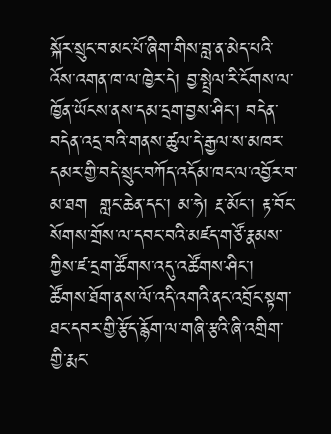སྐོར་སྲུང་བ་མང་པོ་ཞིག་གིས་བླ་ན་མེད་པའི་འོས་འགན་ཁ་ལ་ཁྱེར་དེ། བྱ་སྤྲེལ་རི་ངོགས་ལ་ཁྱོན་ཡོངས་ནས་དམ་དྲག་བྱས་ཤིང་། བདེན་བདེན་འདྲ་བའི་གནས་ཚུལ་དེ་རྒྱལ་ས་མཁར་དམར་གྱི་བདེ་སྲུང་བཀོད་འདོམ་ཁང་ལ་འབྱོར་བ་མ་ཐག  གླང་ཆེན་དང་། མ་ཧེ། རྔ་མོང་། རྟ་བོང་སོགས་གྲོས་ལ་དབང་བའི་མཛད་གཙོ་རྣམས་ཀྱིས་ཛ་དྲག་ཚོགས་འདུ་འཚོགས་ཤིང་། ཚོགས་ཐོག་ནས་ལོ་འདི་འགའི་ནང་འབྲོང་སྟག་ཐང་དབར་གྱི་རྩོད་རྙོག་ལ་གཞི་རྩའི་ཞི་འགྲིག་གྱི་རྨང་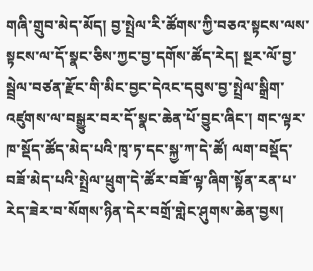གཞི་གྲུབ་མེད་མོད། བྱ་སྤྲེལ་རི་ཚོགས་ཀྱི་བཅའ་སྟངས་ལས་སྟངས་ལ་དོ་སྣང་ཅིས་ཀྱང་བྱ་དགོས་ཚོད་རེད། སྔར་ལོ་བྱ་སྦྲེལ་བཙན་རྫོང་གི་མིང་བྱང་དེའང་དབུས་བྱ་སྤྲེལ་སྒྲིག་འཛུགས་ལ་བསྒྱུར་བར་དོ་སྣང་ཆེན་པོ་བྱུང་ཞིང་། གང་ལྟར་ཁ་སྡོད་ཚོད་མེད་པའི་ཁྭ་ཏ་དང་སྐྱ་ཀ་དེ་ཚོ། ལག་བསྡོད་བཟོ་མེད་པའི་སྤྲེལ་ཕྲུག་དེ་ཚོར་བཟོ་ལྟ་ཞིག་སྟོན་རན་པ་རེད་ཟེར་བ་སོགས་ཉིན་དེར་བགྲོ་གླེང་ཤུགས་ཆེན་བྱས།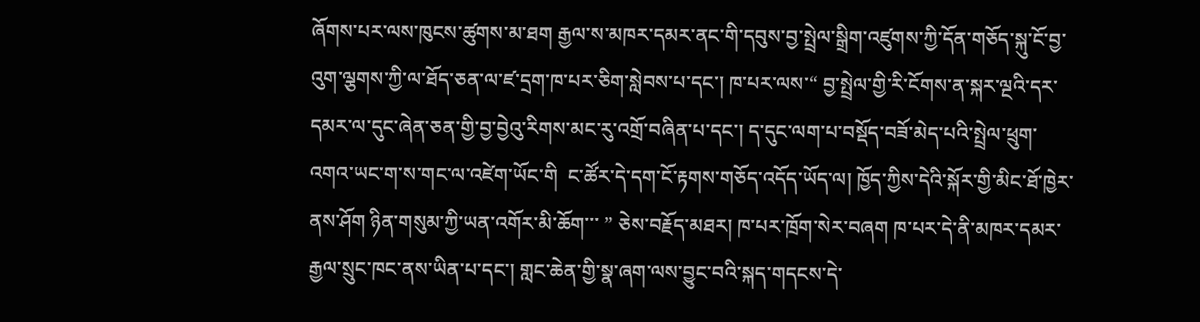ཞོགས་པར་ལས་ཁུངས་ཚུགས་མ་ཐག རྒྱལ་ས་མཁར་དམར་ནང་གི་དབུས་བྱ་སྤྲེལ་སྒྲིག་འཛུགས་ཀྱི་དོན་གཅོད་སྐུ་ངོ་བྱ་འུག་ལྕགས་ཀྱི་ལ་ཐོད་ཅན་ལ་ཛ་དྲག་ཁ་པར་ཅིག་སླེབས་པ་དང་། ཁ་པར་ལས་“ བྱ་སྤྲེལ་གྱི་རི་ངོགས་ན་སྐར་ལྔའི་དར་དམར་ལ་དུང་ཞེན་ཅན་གྱི་བྱ་བྱེའུ་རིགས་མང་རུ་འགྲོ་བཞིན་པ་དང་། ད་དུང་ལག་པ་བསྡོད་བཟོ་མེད་པའི་སྤྲེལ་ཕྲུག་འགའ་ཡང་ག་ས་གང་ལ་འཛེག་ཡོང་གི  ང་ཚོར་དེ་དག་ངོ་རྟགས་གཅོད་འདོད་ཡོད་ལ། ཁྱོད་ཀྱིས་དེའི་སྐོར་གྱི་མིང་ཐོ་ཁྱེར་ནས་ཤོག ཉིན་གསུམ་ཀྱི་ཡན་འགོར་མི་ཆོག་་་ ” ཅེས་བརྗོད་མཐར། ཁ་པར་ཁྲོག་སེར་བཞག ཁ་པར་དེ་ནི་མཁར་དམར་རྒྱལ་སྲུང་ཁང་ནས་ཡིན་པ་དང་། གླང་ཆེན་གྱི་སྣ་ཞག་ལས་བྱུང་བའི་སྐད་གདངས་དེ་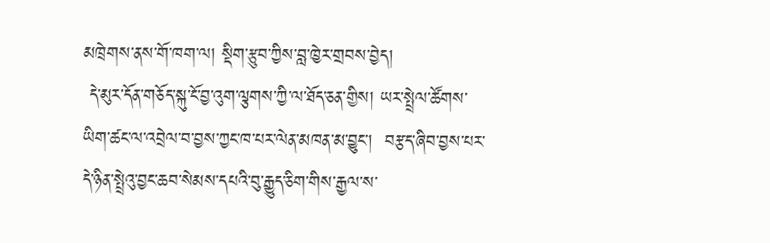མཁྲེགས་ནས་གོ་ཁག་ལ། སྡིག་རྩུབ་ཀྱིས་བླ་ཁྱེར་གྲབས་བྱེད།
 དེ་མུར་དོན་གཅོད་སྐུ་ངོ་བྱ་འུག་ལྕགས་ཀྱི་ལ་ཐོད་ཅན་གྱིས། ཡར་སྤྲེལ་ཚོགས་ཡིག་ཚང་ལ་འབྲེལ་བ་བྱས་ཀྱང་ཁ་པར་ལེན་མཁན་མ་བྱུང་།  བརྩད་ཞིབ་བྱས་པར་དེ་ཉིན་སྤྲེའུ་བྱང་ཆབ་སེམས་དཔའི་བུ་རྒྱུད་ཅིག་གིས་རྒྱལ་ས་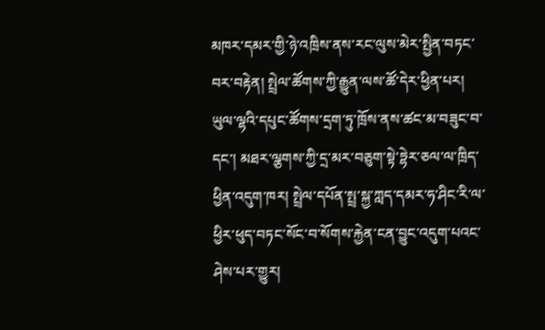མཁར་དམར་གྱི་ཉེ་འཁྲིས་ནས་རང་ལུས་མེར་སྤྱིན་བཏང་བར་བརྟེན། སྤྲེལ་ཚོགས་ཀྱི་རྒྱུན་ལས་ཚོ་དེར་ཕྱིན་པར། ཡུལ་ལྷའི་དཔུང་ཚོགས་དྲག་ཏུ་ཁྲོས་ནས་ཚང་མ་བཟུང་བ་དང་། མཐར་ལྕགས་ཀྱི་དྲ་མར་བཅུག་སྟེ་ཏྷེར་ཅལ་ལ་ཁྲིད་ཕྱིན་འདུག་ཁར། སྤྲེལ་དཔོན་སྤྲ་སྐྱ་ཀླད་དམར་ཧ་ཤིང་རི་ལ་ཕྱིར་ཕུད་བཏང་སོང་བ་སོགས་རྐྱེན་ངན་བྱུང་འདུག་པའང་ཤེས་པར་གྱུར།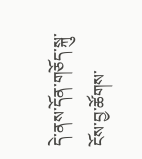དེ་ནས་དོན་གཅོད་སྐུ་ངོས་བྱ་ཚོགས་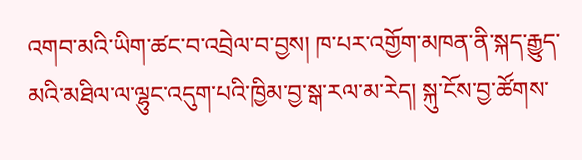འགབ་མའི་ཡིག་ཚང་བ་འབྲེལ་བ་བྱས། ཁ་པར་འགྱོག་མཁན་ནི་སྐད་རྒྱུད་མའི་མཐིལ་ལ་ལྷུང་འདུག་པའི་ཁྱིམ་བྱ་སྒ་རལ་མ་རེད། སྐུ་ངོས་བྱ་ཚོགས་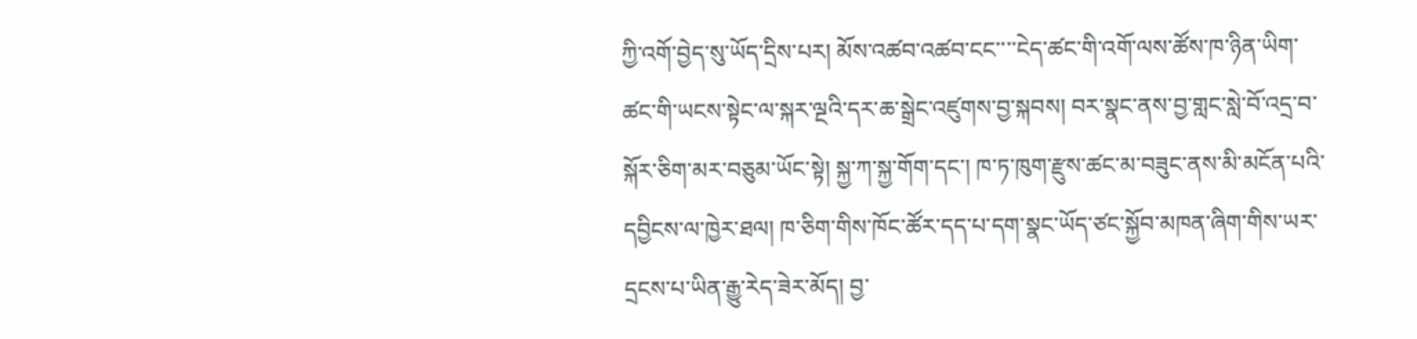ཀྱི་འགོ་བྱེད་སུ་ཡོད་དྲིས་པར། མོས་འཚབ་འཚབ་ངང་་་་ངེད་ཚང་གི་འགོ་ལས་ཚོས་ཁ་ཉིན་ཡིག་ཚང་གི་ཡངས་སྟེང་ལ་སྐར་ལྔའི་དར་ཆ་སྒྲེང་འཛུགས་བྱ་སྐབས། བར་སྣང་ནས་བྱ་གླང་སླེ་བོ་འདྲ་བ་སྐོར་ཅིག་མར་བཅུམ་ཡོང་སྟེ། སྐྱ་ཀ་སྐྱ་གོག་དང་། ཁ་ཏ་ཁུག་རྫུས་ཚང་མ་བཟུང་ནས་མི་མངོན་པའི་དབྱིངས་ལ་ཁྱེར་ཐལ། ཁ་ཅིག་གིས་ཁོང་ཚོར་དད་པ་དག་སྣང་ཡོད་ཙང་སྐྱོབ་མཁན་ཞིག་གིས་ཡར་དྲངས་པ་ཡིན་རྒྱུ་རེད་ཟེར་མོད། བྱ་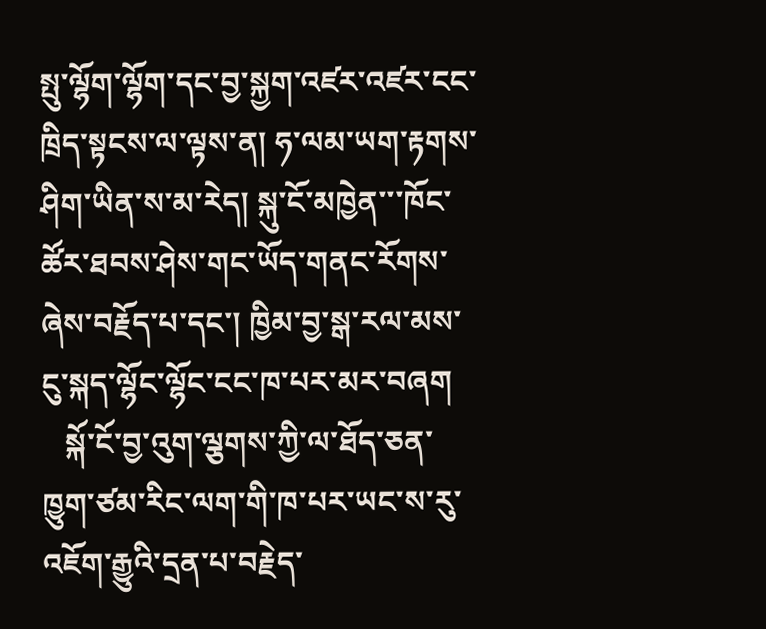སྤུ་ལྷོག་ལྷོག་དང་བྱ་སྐྱག་འཛར་འཛར་ངང་ཁྲིད་སྟངས་ལ་ལྟས་ན། ཧ་ལམ་ཡག་རྟགས་ཤིག་ཡིན་ས་མ་རེད། སྐུ་ངོ་མཁྱེན་་་ཁོང་ཚོར་ཐབས་ཤེས་གང་ཡོད་གནང་རོགས་ཞེས་བརྗོད་པ་དང་། ཁྱིམ་བྱ་སྒ་རལ་མས་ངུ་སྐད་ལྷོང་ལྷོང་ངང་ཁ་པར་མར་བཞག
   སྐོ་ངོ་བྱ་འུག་ལྕགས་ཀྱི་ལ་ཐོད་ཅན་ཁྱུག་ཙམ་རིང་ལག་གི་ཁ་པར་ཡང་ས་རུ་འཇོག་རྒྱུའི་དྲན་པ་བརྗེད་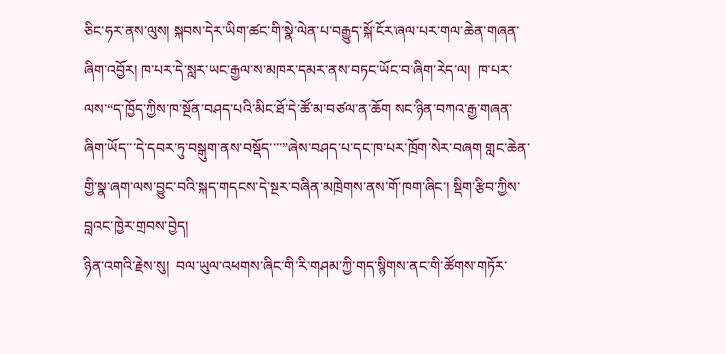ཅིང་ཧར་ནས་ལུས། སྐབས་དེར་ཡིག་ཚང་གི་སྣེ་ལེན་པ་བརྒྱུད་སྐོ་ངོར་ཞལ་པར་གལ་ཆེན་གཞན་ཞིག་འབྱོར། ཁ་པར་དེ་སླར་ཡང་རྒྱལ་ས་མཁར་དམར་ནས་བཏང་ཡོང་བ་ཞིག་རེད་ལ།  ཁ་པར་ལས་“ད་ཁྱོད་ཀྱིས་ཁ་སྔོན་བཤད་པའི་མིང་ཐོ་དེ་ཚོ་མ་བཙལ་ན་ཆོག སང་ཉིན་བཀའ་རྒྱ་གཞན་ཞིག་ཡོད་་་དེ་དབར་ཏུ་བསྒུག་ནས་བསྡོད་་་་”ཞེས་བཤད་པ་དང་ཁ་པར་ཁྲོག་སེར་བཞག གླང་ཆེན་གྱི་སྣ་ཞག་ལས་བྱུང་བའི་སྐད་གདངས་དེ་སྔར་བཞིན་མཁྲེགས་ནས་གོ་ཁག་ཞིང་། སྡིག་རྩིབ་ཀྱིས་བླའང་ཁྱེར་གྲབས་བྱེད།
ཉིན་འགའི་རྗེས་སུ།  བལ་ཡུལ་འཕགས་ཞིང་གི་རི་གཤམ་ཀྱི་གད་སྙིགས་ནང་གི་ཚོགས་གཏོར་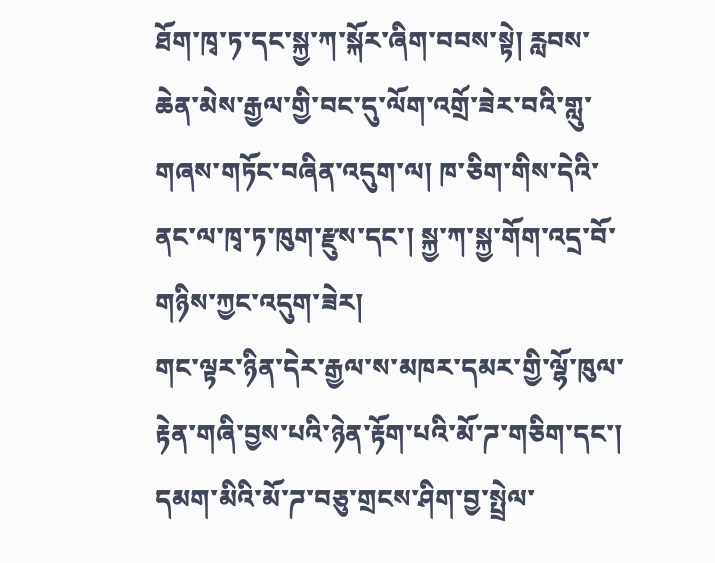ཐོག་ཁྭ་ཏ་དང་སྐྱ་ཀ་སྐོར་ཞིག་བབས་སྟེ། རླབས་ཆེན་མེས་རྒྱལ་གྱི་བང་དུ་ལོག་འགྲོ་ཟེར་བའི་གླུ་གཞས་གཏོང་བཞིན་འདུག་ལ། ཁ་ཅིག་གིས་དེའི་ནང་ལ་ཁྭ་ཏ་ཁུག་རྫུས་དང་། སྐྱ་ཀ་སྐྱ་གོག་འདྲ་བོ་གཉིས་ཀྱང་འདུག་ཟེར།
གང་ལྟར་ཉིན་དེར་རྒྱལ་ས་མཁར་དམར་གྱི་ལྷོ་ཁུལ་རྟེན་གཞི་བྱས་པའི་ཉེན་རྟོག་པའི་མོ་ཌ་གཅིག་དང་། དམག་མིའི་མོ་ཌ་བཅུ་གྲངས་ཤིག་བྱ་སྤྲེལ་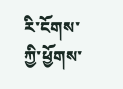རི་ངོགས་ཀྱི་ཕྱོགས་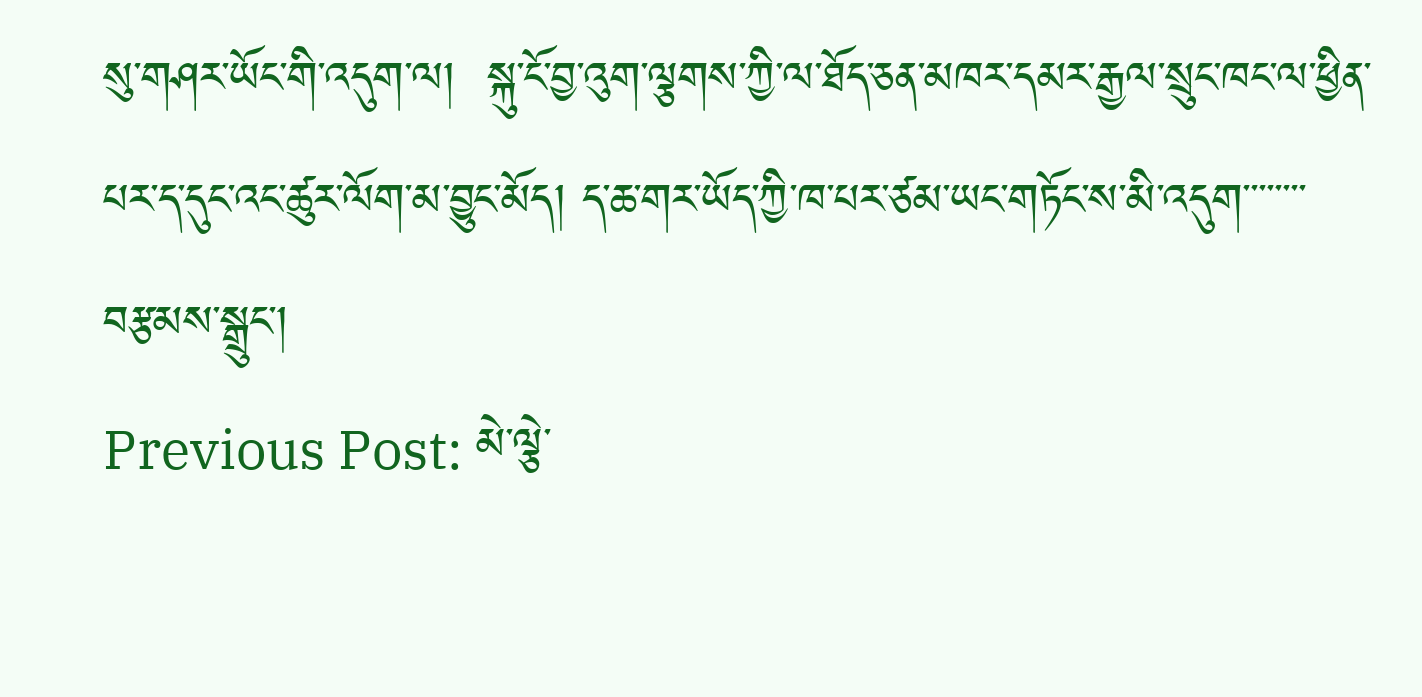སུ་གཤར་ཡོང་གི་འདུག་ལ།  སྐུ་ངོ་བྱ་འུག་ལྕགས་ཀྱི་ལ་ཐོད་ཅན་མཁར་དམར་རྒྱལ་སྲུང་ཁང་ལ་ཕྱིན་པར་ད་དུང་འང་ཚུར་ལོག་མ་བྱུང་མོད། ད་ཆ་གར་ཡོད་ཀྱི་ཁ་པར་ཙམ་ཡང་གཏོང་ས་མི་འདུག་་་་་་་་
བརྩམས་སྒྲུང་།
Previous Post: མེ་ལྕེ་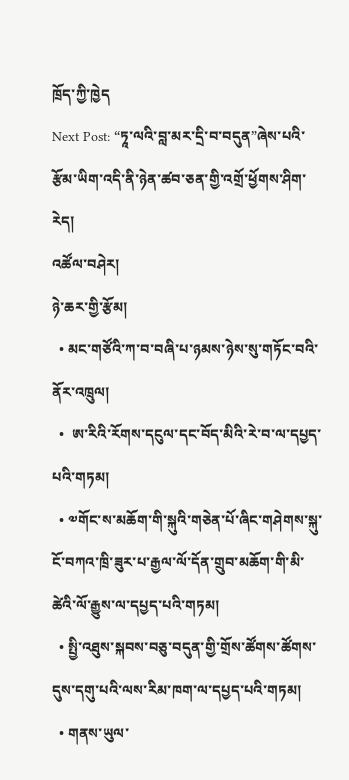ཁྲོད་ཀྱི་ཁྱེད
Next Post: “ཏཱ་ལའི་བླ་མར་དྲི་བ་བདུན”ཞེས་པའི་རྩོམ་ཡིག་འདི་ནི་ཉེན་ཚབ་ཅན་གྱི་འགྲོ་ཕྱོགས་ཤིག་རེད།
འཚོལ་བཤེར།
ཉེ་ཆར་གྱི་རྩོམ།
  • མང་གཙོའི་ཀ་བ་བཞི་པ་ཉམས་ཉེས་སུ་གཏོང་བའི་ནོར་འཁྲུལ།
  •  ཨ་རིའི་རོགས་དངུལ་དང་བོད་མིའི་རེ་བ་ལ་དཔྱད་པའི་གཏམ།
  • ༧གོང་ས་མཆོག་གི་སྐུའི་གཅེན་པོ་ཞིང་གཤེགས་སྐུ་ངོ་བཀའ་ཁྲི་ཟུར་པ་རྒྱལ་ལོ་དོན་གྲུབ་མཆོག་གི་མི་ཚེའི་ལོ་རྒྱུས་ལ་དཔྱད་པའི་གཏམ།
  • སྤྱི་འཐུས་སྐབས་བཅུ་བདུན་གྱི་གྲོས་ཚོགས་ཚོགས་དུས་དགུ་པའི་ལས་རིམ་ཁག་ལ་དཔྱད་པའི་གཏམ།
  • གནས་ཡུལ་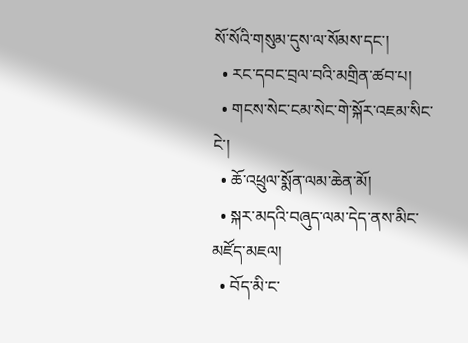སོ་སོའི་གསུམ་དུས་ལ་སོམས་དང་།
  • རང་དབང་བྲལ་བའི་མགྲིན་ཚབ་པ།
  • གངས་སེང་ངམ་སེང་གེ་སྐོར་འཇམ་སིང་ངེ་།
  • ཆོ་འཕྲུལ་སྨོན་ལམ་ཆེན་མོ།
  • སྐར་མདའི་བཞུད་ལམ་དེད་ནས་མིང་མཛོད་མཇལ།
  • བོད་མི་ང་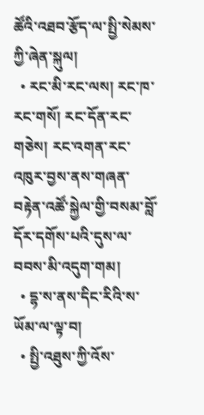ཚོའི་འཐབ་རྩོད་ལ་སྤྱི་སེམས་ཀྱི་ཞེན་སྐུལ།
  • རང་མི་རང་ལས། རང་ཁ་རང་གསོ། རང་དོན་རང་གཅེས། རང་འགན་རང་འཁུར་བྱས་ནས་གཞན་བརྟེན་འཚོ་སྐྱེལ་གྱི་བསམ་བློ་དོར་དགོས་པའི་དུས་ལ་བབས་མི་འདུག་གམ།
  • དྷ་ས་ནས་དིང་རིའི་ས་ཡོམ་ལ་ལྟ་བ།
  • སྤྱི་འཐུས་ཀྱི་འོས་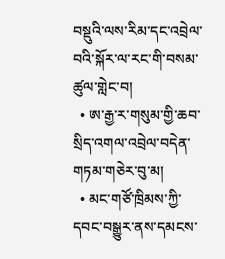བསྡུའི་ལས་རིམ་དང་འབྲེལ་བའི་སྐོར་ལ་རང་གི་བསམ་ཚུལ་གླེང་བ།
  • ཨ་རྒྱ་ར་གསུམ་གྱི་ཆབ་སྲིད་འགལ་འབྲེལ་བདེན་གཏམ་གཅེར་བུ་མ།
  • མང་གཙོ་ཁྲིམས་ཀྱི་དབང་བསྒྱུར་ནས་དམངས་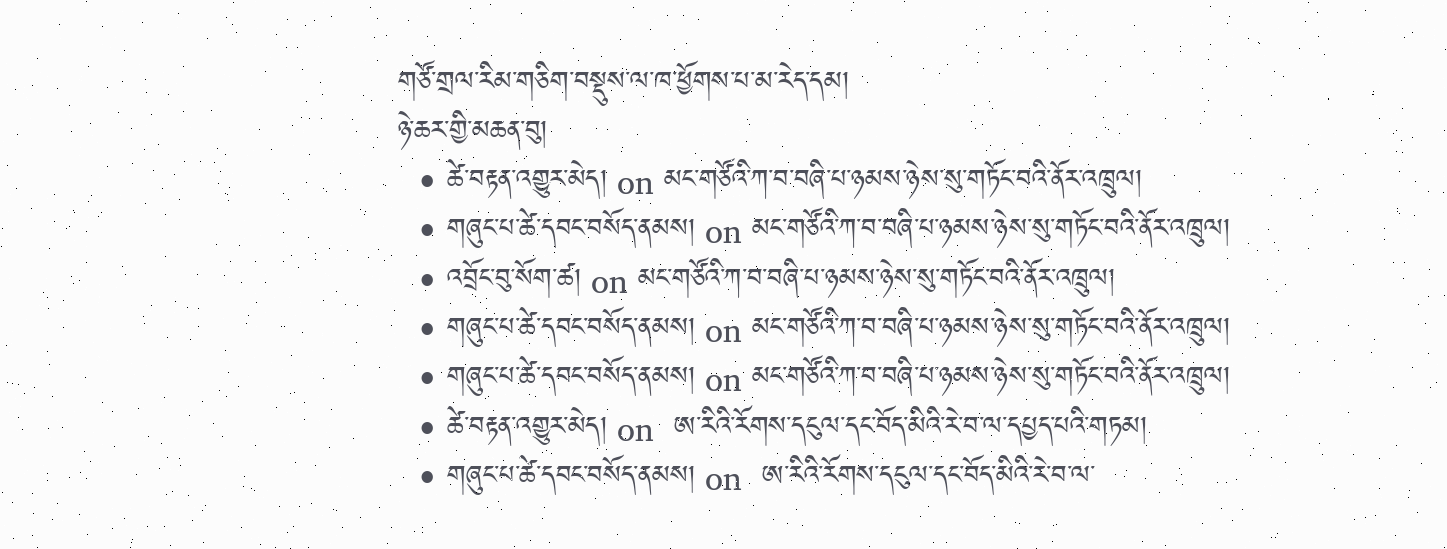གཙོ་གྲལ་རིམ་གཅིག་བསྡུས་ལ་ཁ་ཕྱོགས་པ་མ་རེད་དམ།
ཉེ་ཆར་གྱི་མཆན་བུ།
  • ཚེ་བརྟན་འགྱུར་མེད། on མང་གཙོའི་ཀ་བ་བཞི་པ་ཉམས་ཉེས་སུ་གཏོང་བའི་ནོར་འཁྲུལ།
  • གཞུང་པ་ཚེ་དབང་བསོད་ནམས། on མང་གཙོའི་ཀ་བ་བཞི་པ་ཉམས་ཉེས་སུ་གཏོང་བའི་ནོར་འཁྲུལ།
  • འབྲོང་བུ་སོག་ཚ། on མང་གཙོའི་ཀ་བ་བཞི་པ་ཉམས་ཉེས་སུ་གཏོང་བའི་ནོར་འཁྲུལ།
  • གཞུང་པ་ཚེ་དབང་བསོད་ནམས། on མང་གཙོའི་ཀ་བ་བཞི་པ་ཉམས་ཉེས་སུ་གཏོང་བའི་ནོར་འཁྲུལ།
  • གཞུང་པ་ཚེ་དབང་བསོད་ནམས། on མང་གཙོའི་ཀ་བ་བཞི་པ་ཉམས་ཉེས་སུ་གཏོང་བའི་ནོར་འཁྲུལ།
  • ཚེ་བརྟན་འགྱུར་མེད། on  ཨ་རིའི་རོགས་དངུལ་དང་བོད་མིའི་རེ་བ་ལ་དཔྱད་པའི་གཏམ།
  • གཞུང་པ་ཚེ་དབང་བསོད་ནམས། on  ཨ་རིའི་རོགས་དངུལ་དང་བོད་མིའི་རེ་བ་ལ་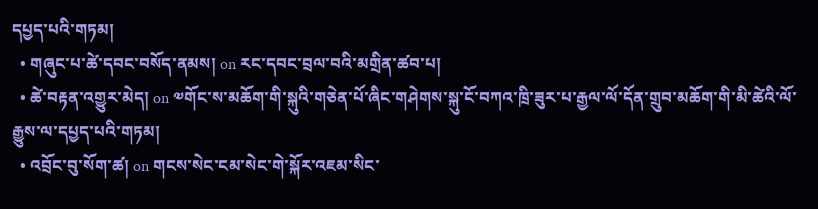དཔྱད་པའི་གཏམ།
  • གཞུང་པ་ཚེ་དབང་བསོད་ནམས། on རང་དབང་བྲལ་བའི་མགྲིན་ཚབ་པ།
  • ཚེ་བརྟན་འགྱུར་མེད། on ༧གོང་ས་མཆོག་གི་སྐུའི་གཅེན་པོ་ཞིང་གཤེགས་སྐུ་ངོ་བཀའ་ཁྲི་ཟུར་པ་རྒྱལ་ལོ་དོན་གྲུབ་མཆོག་གི་མི་ཚེའི་ལོ་རྒྱུས་ལ་དཔྱད་པའི་གཏམ།
  • འབྲོང་བུ་སོག་ཚ། on གངས་སེང་ངམ་སེང་གེ་སྐོར་འཇམ་སིང་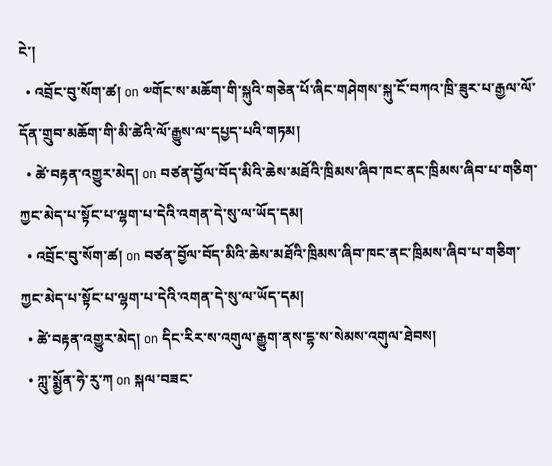ངེ་།
  • འབྲོང་བུ་སོག་ཚ། on ༧གོང་ས་མཆོག་གི་སྐུའི་གཅེན་པོ་ཞིང་གཤེགས་སྐུ་ངོ་བཀའ་ཁྲི་ཟུར་པ་རྒྱལ་ལོ་དོན་གྲུབ་མཆོག་གི་མི་ཚེའི་ལོ་རྒྱུས་ལ་དཔྱད་པའི་གཏམ།
  • ཚེ་བརྟན་འགྱུར་མེད། on བཙན་བྱོལ་བོད་མིའི་ཆེས་མཐོའི་ཁྲིམས་ཞིབ་ཁང་ནང་ཁྲིམས་ཞིབ་པ་གཅིག་ཀྱང་མེད་པ་སྟོང་པ་ལྷག་པ་དེའི་འགན་དེ་སུ་ལ་ཡོད་དམ།
  • འབྲོང་བུ་སོག་ཚ། on བཙན་བྱོལ་བོད་མིའི་ཆེས་མཐོའི་ཁྲིམས་ཞིབ་ཁང་ནང་ཁྲིམས་ཞིབ་པ་གཅིག་ཀྱང་མེད་པ་སྟོང་པ་ལྷག་པ་དེའི་འགན་དེ་སུ་ལ་ཡོད་དམ།
  • ཚེ་བརྟན་འགྱུར་མེད། on དིང་རིར་ས་འགུལ་རྒྱུག་ནས་དྷ་ས་སེམས་འགུལ་ཐེབས།
  • ཀླུ་སྨྱོན་ཧེ་རུ་ཀ on སྐལ་བཟང་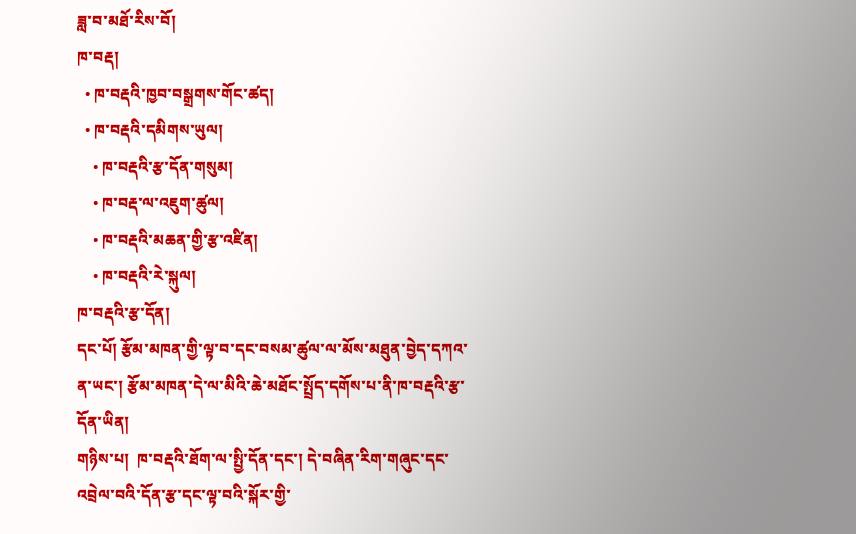ཟླ་བ་མཐོ་རིས་བོ།
ཁ་བརྡ།
  • ཁ་བརྡའི་ཁྱབ་བསྒྲགས་གོང་ཚད།
  • ཁ་བརྡའི་དམིགས་ཡུལ།
    • ཁ་བརྡའི་རྩ་དོན་གསུམ།
    • ཁ་བརྡ་ལ་འཇུག་ཚུལ།
    • ཁ་བརྡའི་མཆན་གྱི་རྩ་འཛིན།
    • ཁ་བརྡའི་རེ་སྐུལ།
ཁ་བརྡའི་རྩ་དོན།
དང་པོ། རྩོམ་མཁན་གྱི་ལྟ་བ་དང་བསམ་ཚུལ་ལ་མོས་མཐུན་བྱེད་དཀའ་ན་ཡང་། རྩོམ་མཁན་དེ་ལ་མིའི་ཆེ་མཐོང་སྤྲོད་དགོས་པ་ནི་ཁ་བརྡའི་རྩ་དོན་ཡིན།
གཉིས་པ།  ཁ་བརྡའི་ཐོག་ལ་སྤྱི་དོན་དང་། དེ་བཞིན་རིག་གཞུང་དང་འབྲེལ་བའི་དོན་རྩ་དང་ལྟ་བའི་སྐོར་གྱི་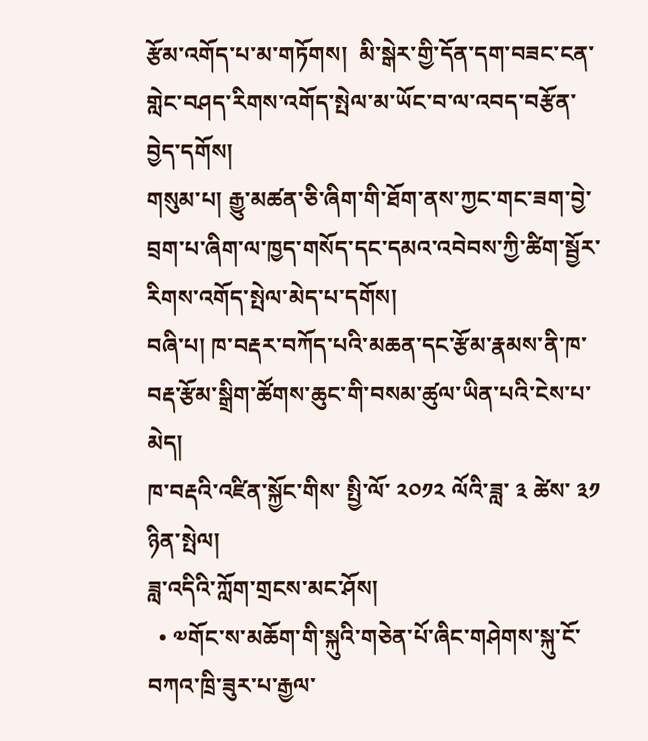རྩོམ་འགོད་པ་མ་གཏོགས།  མི་སྒེར་གྱི་དོན་དག་བཟང་ངན་གླེང་བཤད་རིགས་འགོད་སྤེལ་མ་ཡོང་བ་ལ་འབད་བརྩོན་བྱེད་དགོས།
གསུམ་པ། རྒྱུ་མཚན་ཅི་ཞིག་གི་ཐོག་ནས་ཀྱང་གང་ཟག་བྱེ་བྲག་པ་ཞིག་ལ་ཁྱད་གསོད་དང་དམའ་འབེབས་ཀྱི་ཚིག་སྦྱོར་རིགས་འགོད་སྤེལ་མེད་པ་དགོས།
བཞི་པ། ཁ་བརྡར་བཀོད་པའི་མཆན་དང་རྩོམ་རྣམས་ནི་ཁ་བརྡ་རྩོམ་སྒྲིག་ཚོགས་ཆུང་གི་བསམ་ཚུལ་ཡིན་པའི་ངེས་པ་མེད།
ཁ་བརྡའི་འཛིན་སྐྱོང་གིས་ སྤྱི་ལོ་ ༢༠༡༢ ལོའི་ཟླ་ ༣ ཚེས་ ༣༡ ཉིན་སྤེལ།
ཟླ་འདིའི་ཀློག་གྲངས་མང་ཤོས།
  • ༧གོང་ས་མཆོག་གི་སྐུའི་གཅེན་པོ་ཞིང་གཤེགས་སྐུ་ངོ་བཀའ་ཁྲི་ཟུར་པ་རྒྱལ་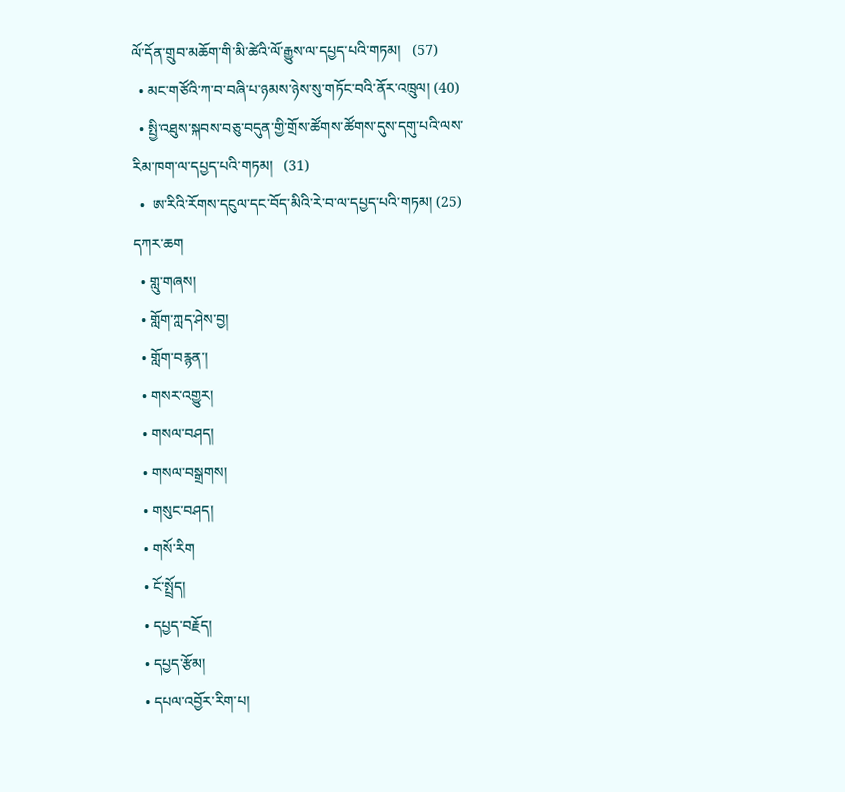ལོ་དོན་གྲུབ་མཆོག་གི་མི་ཚེའི་ལོ་རྒྱུས་ལ་དཔྱད་པའི་གཏམ།   (57)
  • མང་གཙོའི་ཀ་བ་བཞི་པ་ཉམས་ཉེས་སུ་གཏོང་བའི་ནོར་འཁྲུལ། (40)
  • སྤྱི་འཐུས་སྐབས་བཅུ་བདུན་གྱི་གྲོས་ཚོགས་ཚོགས་དུས་དགུ་པའི་ལས་རིམ་ཁག་ལ་དཔྱད་པའི་གཏམ།   (31)
  •  ཨ་རིའི་རོགས་དངུལ་དང་བོད་མིའི་རེ་བ་ལ་དཔྱད་པའི་གཏམ། (25)
དཀར་ཆག
  • གླུ་གཞས།
  • གློག་ཀླད་ཤེས་བྱ།
  • གློག་བརྙན་།
  • གསར་འགྱུར།
  • གསལ་བཤད།
  • གསལ་བསྒྲགས།
  • གསུང་བཤད།
  • གསོ་རིག
  • ངོ་སྤྲོད།
  • དཔྱད་བརྗོད།
  • དཔྱད་རྩོམ།
  • དཔལ་འབྱོར་རིག་པ།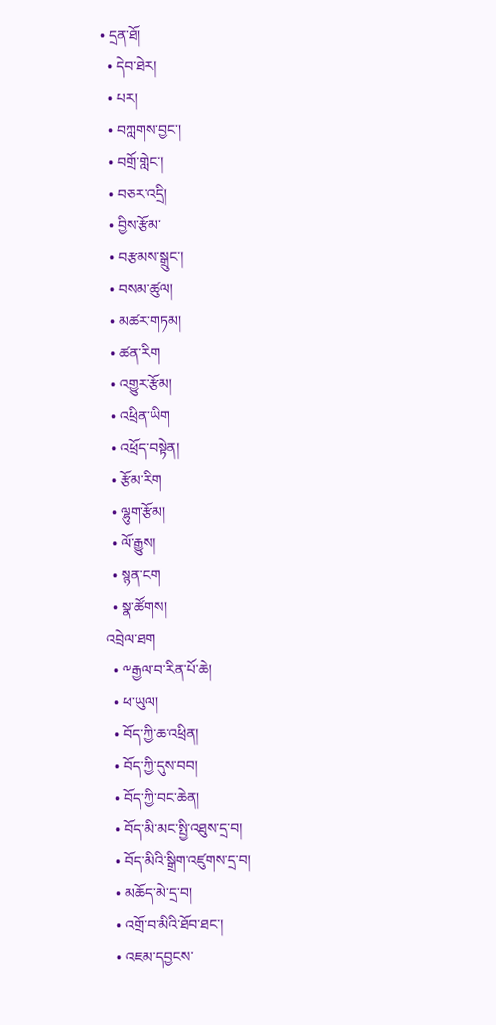• དྲན་ཐོ།
  • དེབ་ཐེར།
  • པར།
  • བཀླགས་བྱང་།
  • བགྲོ་གླེང་།
  • བཅར་འདྲི།
  • བྱིས་རྩོམ་
  • བརྩམས་སྒྲུང་།
  • བསམ་ཚུལ།
  • མཚར་གཏམ།
  • ཚན་རིག
  • འགྱུར་རྩོམ།
  • འཕྲིན་ཡིག
  • འཕྲོད་བསྟེན།
  • རྩོམ་རིག
  • ལྷུག་རྩོམ།
  • ལོ་རྒྱུས།
  • སྙན་ངག
  • སྣ་ཚོགས།
འབྲེལ་ཐག
  • ༸རྒྱལ་བ་རིན་པོ་ཆེ།
  • ཕ་ཡུལ།
  • བོད་ཀྱི་ཆ་འཕྲིན།
  • བོད་ཀྱི་དུས་བབ།
  • བོད་ཀྱི་བང་ཆེན།
  • བོད་མི་མང་སྤྱི་འཐུས་དྲ་བ།
  • བོད་མིའི་སྒྲིག་འཛུགས་དྲ་བ།
  • མཆོད་མེ་དྲ་བ།
  • འགྲོ་བ་མིའི་ཐོབ་ཐང་།
  • འཇམ་དབྱངས་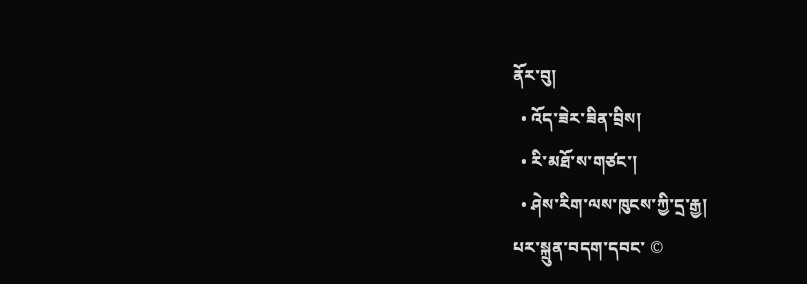ནོར་བུ།
  • འོད་ཟེར་ཟིན་བྲིས།
  • རི་མཐོ་ས་གཙང་།
  • ཤེས་རིག་ལས་ཁུངས་ཀྱི་དྲ་རྒྱ།
པར་སྐྲུན་བདག་དབང་ ©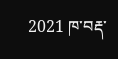2021 ཁ་བརྡ་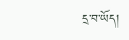དྲ་བ་ཡོད།